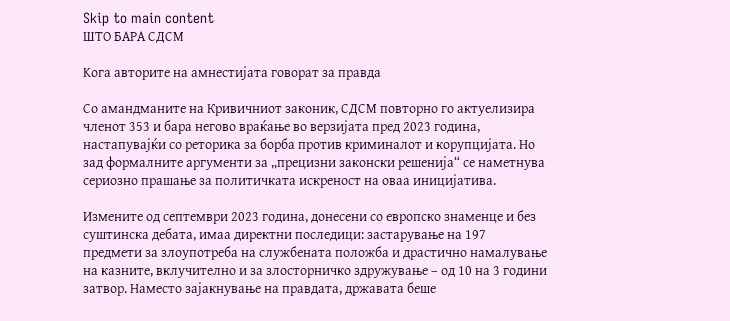Skip to main content
ШТО БАРА СДСМ

Kога авторите на амнестијата говорат за правда

Со амандманите на Кривичниот законик, СДСМ повторно го актуелизира членот 353 и бара негово враќање во верзијата пред 2023 година, настапувајќи со реторика за борба против криминалот и корупцијата. Но зад формалните аргументи за „прецизни законски решенија“ се наметнува сериозно прашање за политичката искреност на оваа иницијатива.

Измените од септември 2023 година, донесени со европско знаменце и без суштинска дебата, имаа директни последици: застарување на 197 предмети за злоупотреба на службената положба и драстично намалување на казните, вклучително и за злосторничко здружување – од 10 на 3 години затвор. Наместо зајакнување на правдата, државата беше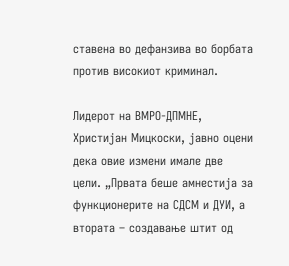ставена во дефанзива во борбата против високиот криминал.

Лидерот на ВМРО-ДПМНЕ, Христијан Мицкоски, јавно оцени дека овие измени имале две цели. „Првата беше амнестија за функционерите на СДСМ и ДУИ, а втората – создавање штит од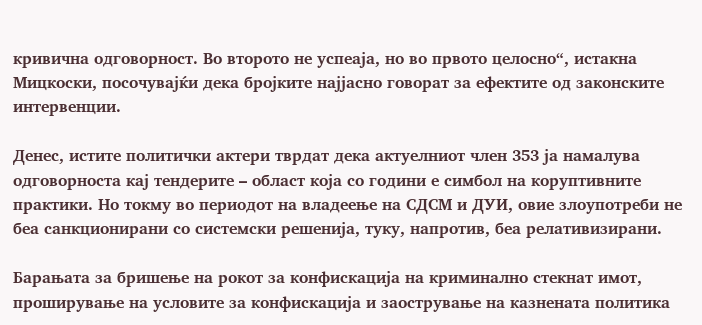кривична одговорност. Во второто не успеаја, но во првото целосно“, истакна Мицкоски, посочувајќи дека бројките најјасно говорат за ефектите од законските интервенции.

Денес, истите политички актери тврдат дека актуелниот член 353 ја намалува одговорноста кај тендерите – област која со години е симбол на коруптивните практики. Но токму во периодот на владеење на СДСМ и ДУИ, овие злоупотреби не беа санкционирани со системски решенија, туку, напротив, беа релативизирани.

Барањата за бришење на рокот за конфискација на криминално стекнат имот, проширување на условите за конфискација и заострување на казнената политика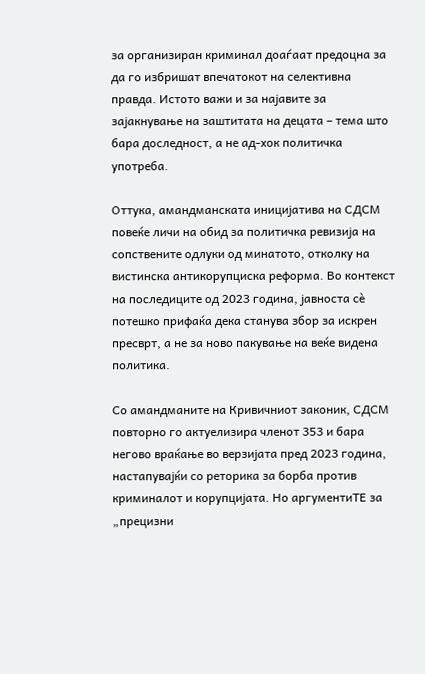за организиран криминал доаѓаат предоцна за да го избришат впечатокот на селективна правда. Истото важи и за најавите за зајакнување на заштитата на децата – тема што бара доследност, а не ад-хок политичка употреба.

Оттука, амандманската иницијатива на СДСМ повеќе личи на обид за политичка ревизија на сопствените одлуки од минатото, отколку на вистинска антикорупциска реформа. Во контекст на последиците од 2023 година, јавноста сè потешко прифаќа дека станува збор за искрен пресврт, а не за ново пакување на веќе видена политика.

Со амандманите на Кривичниот законик, СДСМ повторно го актуелизира членот 353 и бара негово враќање во верзијата пред 2023 година, настапувајќи со реторика за борба против криминалот и корупцијата. Но аргументиТЕ за „прецизни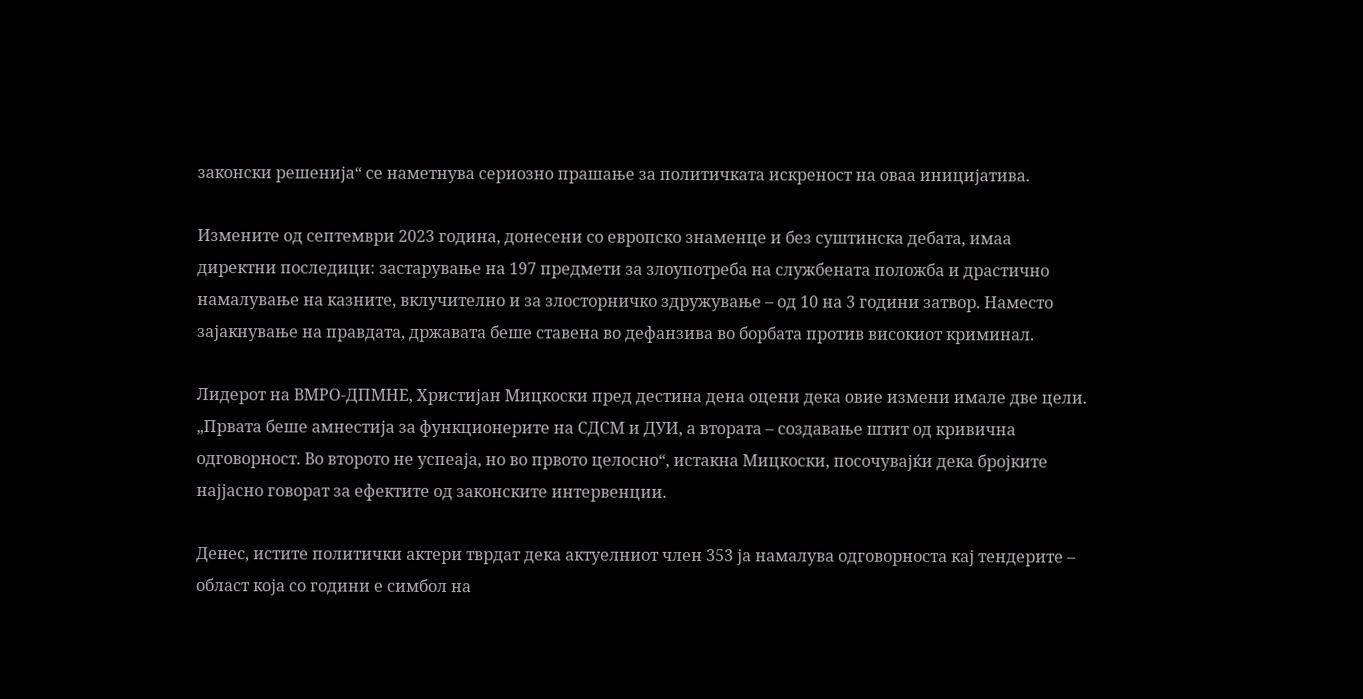законски решенија“ се наметнува сериозно прашање за политичката искреност на оваа иницијатива.

Измените од септември 2023 година, донесени со европско знаменце и без суштинска дебата, имаа директни последици: застарување на 197 предмети за злоупотреба на службената положба и драстично намалување на казните, вклучително и за злосторничко здружување – од 10 на 3 години затвор. Наместо зајакнување на правдата, државата беше ставена во дефанзива во борбата против високиот криминал.

Лидерот на ВМРО-ДПМНЕ, Христијан Мицкоски пред дестина дена оцени дека овие измени имале две цели. „Првата беше амнестија за функционерите на СДСМ и ДУИ, а втората – создавање штит од кривична одговорност. Во второто не успеаја, но во првото целосно“, истакна Мицкоски, посочувајќи дека бројките најјасно говорат за ефектите од законските интервенции.

Денес, истите политички актери тврдат дека актуелниот член 353 ја намалува одговорноста кај тендерите – област која со години е симбол на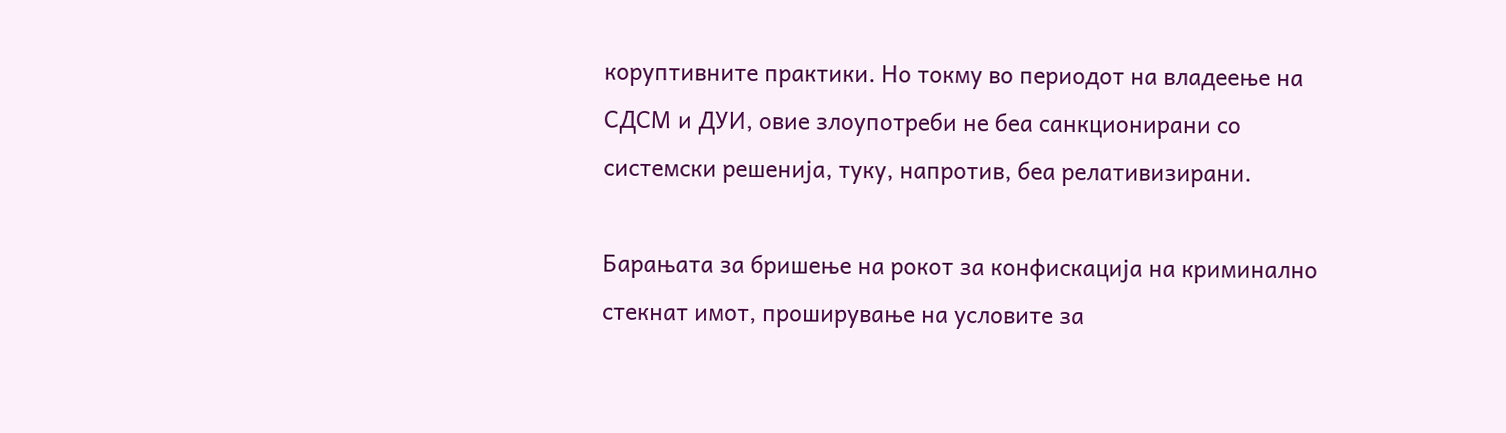коруптивните практики. Но токму во периодот на владеење на СДСМ и ДУИ, овие злоупотреби не беа санкционирани со системски решенија, туку, напротив, беа релативизирани.

Барањата за бришење на рокот за конфискација на криминално стекнат имот, проширување на условите за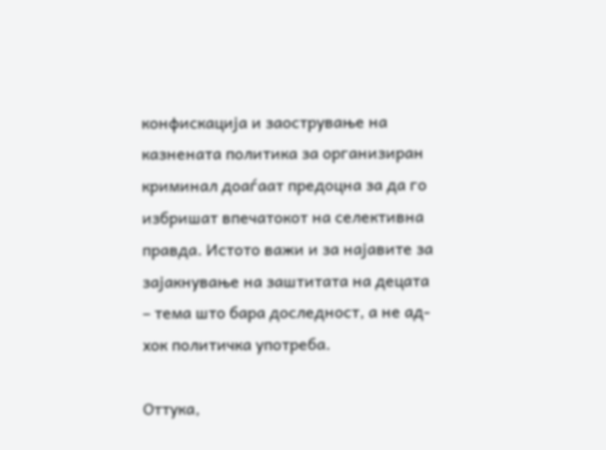конфискација и заострување на казнената политика за организиран криминал доаѓаат предоцна за да го избришат впечатокот на селективна правда. Истото важи и за најавите за зајакнување на заштитата на децата – тема што бара доследност, а не ад-хок политичка употреба.

Оттука,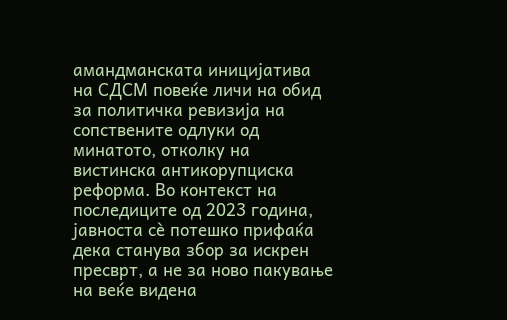амандманската иницијатива на СДСМ повеќе личи на обид за политичка ревизија на сопствените одлуки од минатото, отколку на вистинска антикорупциска реформа. Во контекст на последиците од 2023 година, јавноста сè потешко прифаќа дека станува збор за искрен пресврт, а не за ново пакување на веќе видена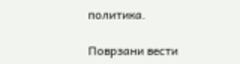политика.

Поврзани вести